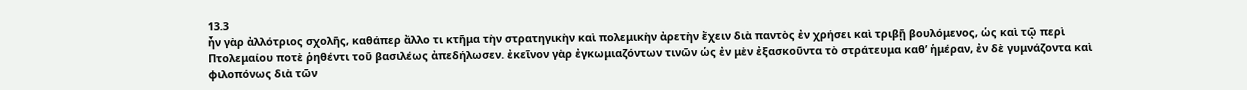13.3
ἦν γὰρ ἀλλότριος σχολῆς, καθάπερ ἄλλο τι κτῆμα τὴν στρατηγικὴν καὶ πολεμικὴν ἀρετὴν ἔχειν διὰ παντὸς ἐν χρήσει καὶ τριβῇ βουλόμενος, ὡς καὶ τῷ περὶ Πτολεμαίου ποτὲ ῥηθέντι τοῦ βασιλέως ἀπεδήλωσεν. ἐκεῖνον γὰρ ἐγκωμιαζόντων τινῶν ὡς ἐν μὲν ἐξασκοῦντα τὸ στράτευμα καθʼ ἡμέραν, ἐν δὲ γυμνάζοντα καὶ φιλοπόνως διὰ τῶν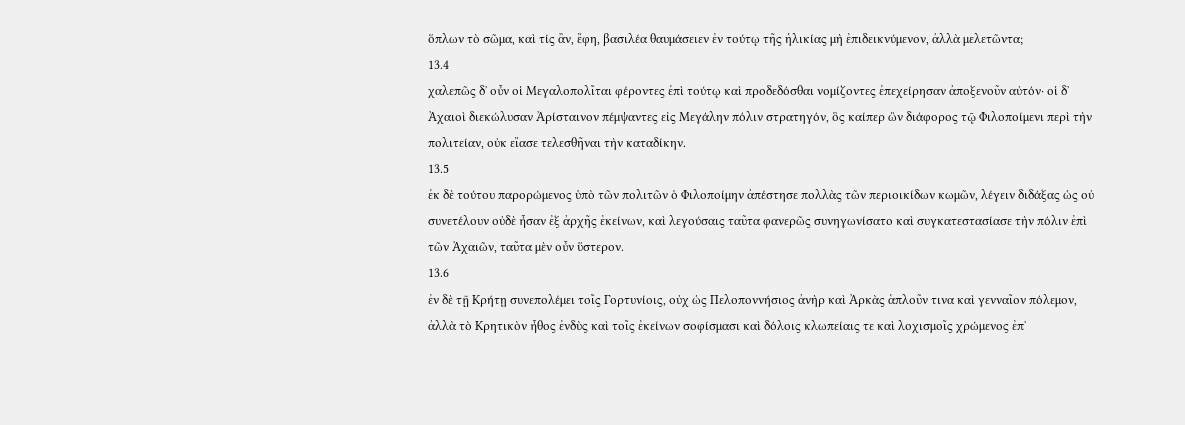ὅπλων τὸ σῶμα, καὶ τίς ἂν, ἔφη, βασιλέα θαυμάσειεν ἐν τούτῳ τῆς ἡλικίας μὴ ἐπιδεικνύμενον, ἀλλὰ μελετῶντα;
13.4
χαλεπῶς δʼ οὖν οἱ Μεγαλοπολῖται φέροντες ἐπὶ τούτῳ καὶ προδεδόσθαι νομίζοντες ἐπεχείρησαν ἀποξενοῦν αὐτόν· οἱ δʼ Ἀχαιοὶ διεκώλυσαν Ἀρίσταινον πέμψαντες εἰς Μεγάλην πόλιν στρατηγόν, ὃς καίπερ ὢν διάφορος τῷ Φιλοποίμενι περὶ τὴν πολιτείαν, οὐκ εἴασε τελεσθῆναι τὴν καταδίκην.
13.5
ἐκ δὲ τούτου παρορώμενος ὑπὸ τῶν πολιτῶν ὁ Φιλοποίμην ἀπέστησε πολλὰς τῶν περιοικίδων κωμῶν, λέγειν διδάξας ὡς οὐ συνετέλουν οὐδὲ ἦσαν ἐξ ἀρχῆς ἐκείνων, καὶ λεγούσαις ταῦτα φανερῶς συνηγωνίσατο καὶ συγκατεστασίασε τὴν πόλιν ἐπὶ τῶν Ἀχαιῶν, ταῦτα μὲν οὖν ὕστερον.
13.6
ἐν δὲ τῇ Κρήτῃ συνεπολέμει τοῖς Γορτυνίοις, οὐχ ὡς Πελοποννήσιος ἀνὴρ καὶ Ἀρκὰς ἁπλοῦν τινα καὶ γενναῖον πόλεμον, ἀλλὰ τὸ Κρητικὸν ἦθος ἐνδὺς καὶ τοῖς ἐκείνων σοφίσμασι καὶ δόλοις κλωπείαις τε καὶ λοχισμοῖς χρώμενος ἐπʼ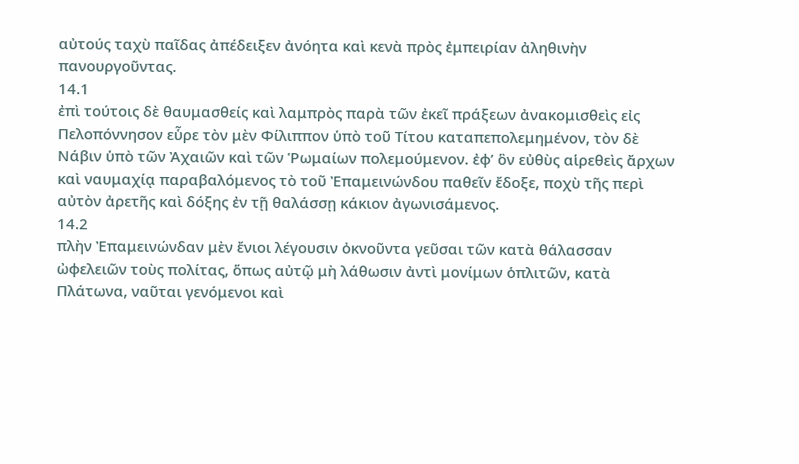αὐτούς ταχὺ παῖδας ἀπέδειξεν ἀνόητα καὶ κενὰ πρὸς ἐμπειρίαν ἀληθινὴν πανουργοῦντας.
14.1
ἐπὶ τούτοις δὲ θαυμασθείς καὶ λαμπρὸς παρὰ τῶν ἐκεῖ πράξεων ἀνακομισθεὶς εἰς Πελοπόννησον εὗρε τὸν μὲν Φίλιππον ὑπὸ τοῦ Τίτου καταπεπολεμημένον, τὸν δὲ Νάβιν ὑπὸ τῶν Ἀχαιῶν καὶ τῶν Ῥωμαίων πολεμούμενον. ἐφʼ ὃν εὐθὺς αἱρεθεὶς ἄρχων καὶ ναυμαχίᾳ παραβαλόμενος τὸ τοῦ Ἐπαμεινώνδου παθεῖν ἔδοξε, ποχὺ τῆς περὶ αὐτὸν ἀρετῆς καὶ δόξης ἐν τῇ θαλάσσῃ κάκιον ἀγωνισάμενος.
14.2
πλὴν Ἐπαμεινώνδαν μὲν ἔνιοι λέγουσιν ὀκνοῦντα γεῦσαι τῶν κατὰ θάλασσαν ὠφελειῶν τοὺς πολίτας, ὅπως αὐτῷ μὴ λάθωσιν ἀντὶ μονίμων ὁπλιτῶν, κατὰ Πλάτωνα, ναῦται γενόμενοι καὶ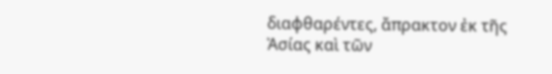διαφθαρέντες, ἄπρακτον ἐκ τῆς Ἀσίας καὶ τῶν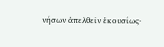νήσων ἀπελθεῖν ἑκουσίως·